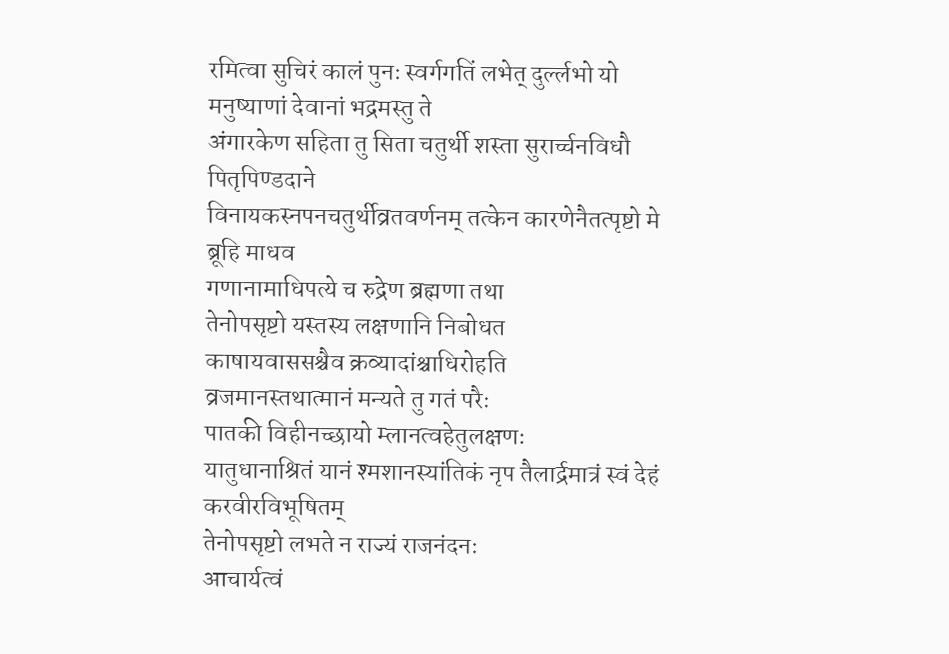रमित्वा सुचिरं कालं पुनः स्वर्गगतिं लभेत् दुर्ल्लभो यो मनुष्याणां देवानां भद्रमस्तु ते
अंगारकेण सहिता तु सिता चतुर्थी शस्ता सुरार्च्चनविधौ पितृपिण्डदाने
विनायकस्नपनचतुर्थीव्रतवर्णनम् तत्केन कारणेनैतत्पृष्टो मे ब्रूहि माधव
गणानामाधिपत्ये च रुद्रेण ब्रह्मणा तथा
तेनोपसृष्टो यस्तस्य लक्षणानि निबोधत
काषायवाससश्चैव क्रव्यादांश्चाधिरोहति
व्रजमानस्तथात्मानं मन्यते तु गतं परैः
पातकी विहीनच्छायो म्लानत्वहेतुलक्षणः
यातुधानाश्रितं यानं श्मशानस्यांतिकं नृप तैलार्द्रमात्रं स्वं देहं करवीरविभूषितम्
तेनोपसृष्टो लभते न राज्यं राजनंदनः
आचार्यत्वं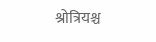श्रोत्रियश्च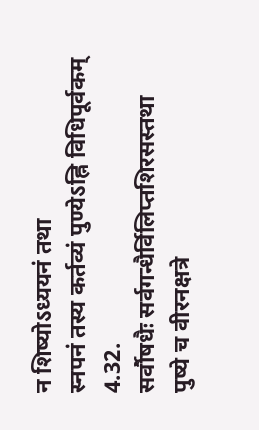न शिष्योऽध्ययनं तथा
स्नपनं तस्य कर्तव्यं पुण्येऽह्नि विधिपूर्वकम् 4.32.
सर्वौषधैः सर्वगन्धैर्विलिप्तशिरसस्तथा
पुष्ये च वीरनक्षत्रे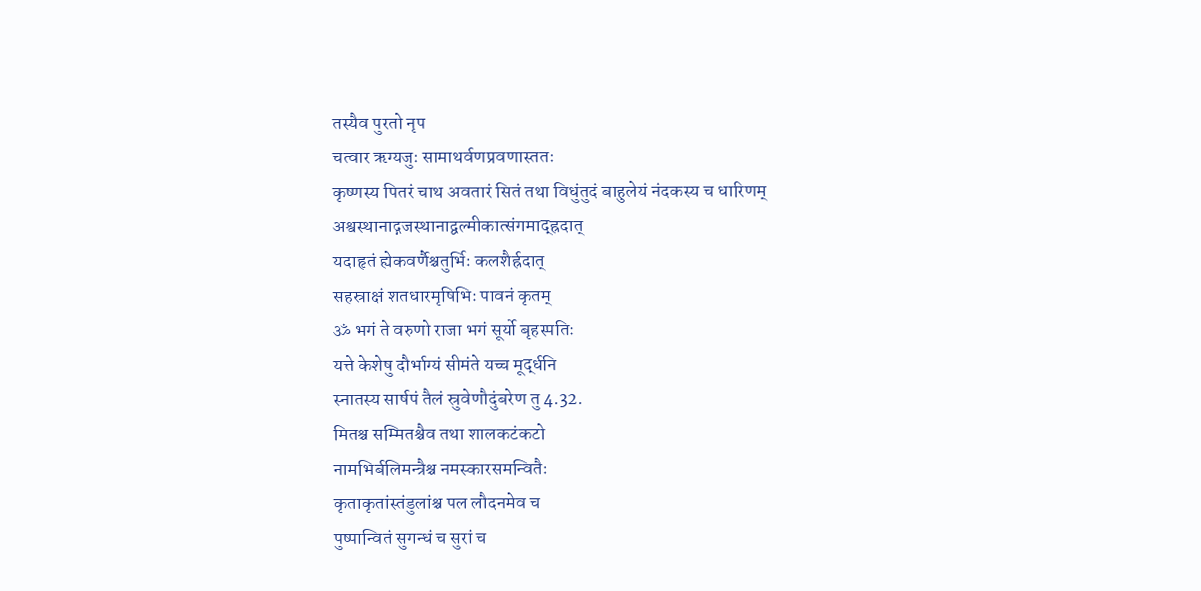तस्यैव पुरतो नृप
चत्वार ऋग्यजुः सामाथर्वणप्रवणास्ततः
कृष्णस्य पितरं चाथ अवतारं सितं तथा विधुंतुदं बाहुलेयं नंदकस्य च धारिणम्
अश्वस्थानाद्गजस्थानाद्वल्मीकात्संगमाद्ह्रदात्
यदाहृतं ह्येकवर्णैश्चतुर्भिः कलशैर्ह्रदात्
सहस्राक्षं शतधारमृषिभिः पावनं कृतम्
ॐ भगं ते वरुणो राजा भगं सूर्यो बृहस्पतिः
यत्ते केशेषु दौर्भाग्यं सीमंते यच्च मूर्द्धनि
स्नातस्य सार्षपं तैलं स्रुवेणौदुंबरेण तु 4.32.
मितश्च सम्मितश्चैव तथा शालकटंकटो
नामभिर्बलिमन्त्रैश्च नमस्कारसमन्वितैः
कृताकृतांस्तंडुलांश्च पल लौदनमेव च
पुष्पान्वितं सुगन्धं च सुरां च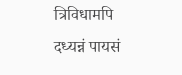त्रिविधामपि
दध्यन्नं पायसं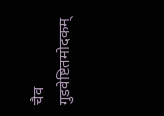चैव गुडवेष्टितमोदकम्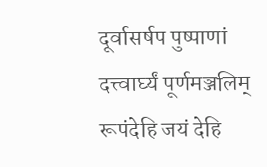दूर्वासर्षप पुष्पाणां दत्त्वार्घ्यं पूर्णमञ्जलिम्
रूपंदेहि जयं देहि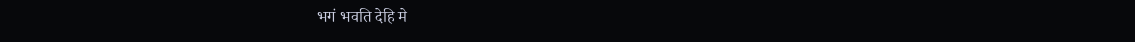भगं भवति देहि मे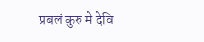प्रबलं कुरु मे देवि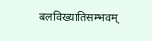बलविख्यातिसम्भवम्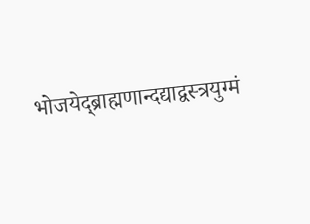भोजयेद्ब्राह्मणान्दद्याद्वस्त्रयुग्मं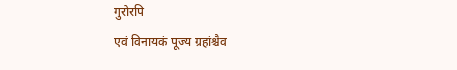गुरोरपि
एवं विनायकं पूज्य ग्रहांश्चैव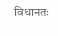विधानतः